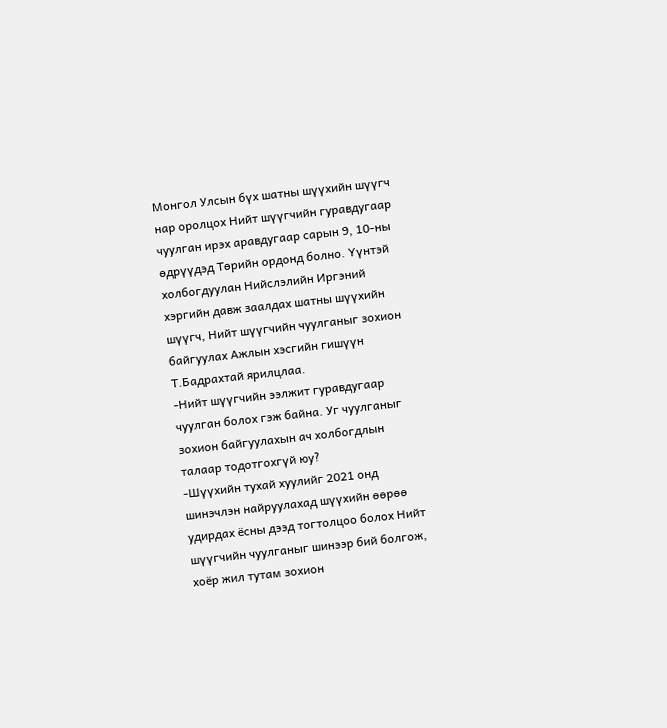Монгол Улсын бүх шатны шүүхийн шүүгч нар оролцох Нийт шүүгчийн гуравдугаар чуулган ирэх аравдугаар сарын 9, 10-ны өдрүүдэд Төрийн ордонд болно. Үүнтэй холбогдуулан Нийслэлийн Иргэний хэргийн давж заалдах шатны шүүхийн шүүгч, Нийт шүүгчийн чуулганыг зохион байгуулах Ажлын хэсгийн гишүүн Т.Бадрахтай ярилцлаа.
-Нийт шүүгчийн ээлжит гуравдугаар чуулган болох гэж байна. Уг чуулганыг зохион байгуулахын ач холбогдлын талаар тодотгохгүй юу?
-Шүүхийн тухай хуулийг 2021 онд шинэчлэн найруулахад шүүхийн өөрөө удирдах ёсны дээд тогтолцоо болох Нийт шүүгчийн чуулганыг шинээр бий болгож, хоёр жил тутам зохион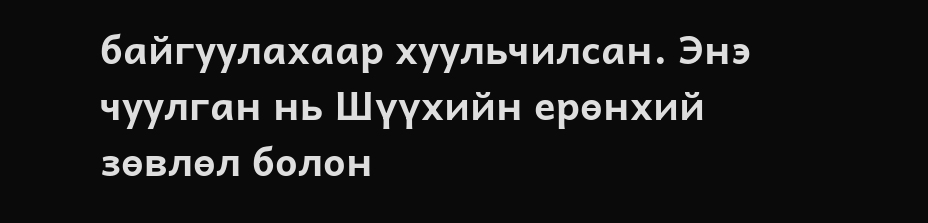байгуулахаар хуульчилсан. Энэ чуулган нь Шүүхийн ерөнхий зөвлөл болон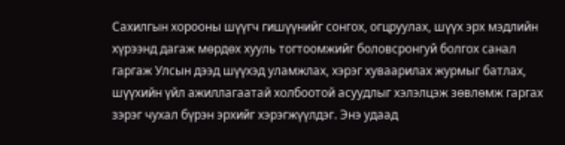Сахилгын хорооны шүүгч гишүүнийг сонгох, огцруулах, шүүх эрх мэдлийн хүрээнд дагаж мөрдөх хууль тогтоомжийг боловсронгуй болгох санал гаргаж Улсын дээд шүүхэд уламжлах, хэрэг хуваарилах журмыг батлах, шүүхийн үйл ажиллагаатай холбоотой асуудлыг хэлэлцэж зөвлөмж гаргах зэрэг чухал бүрэн эрхийг хэрэгжүүлдэг. Энэ удаад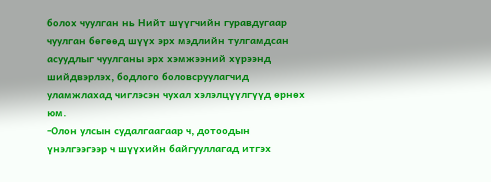болох чуулган нь Нийт шүүгчийн гуравдугаар чуулган бөгөөд шүүх эрх мэдлийн тулгамдсан асуудлыг чуулганы эрх хэмжээний хүрээнд шийдвэрлэх, бодлого боловсруулагчид уламжлахад чиглэсэн чухал хэлэлцүүлгүүд өрнөх юм.
-Олон улсын судалгаагаар ч, дотоодын үнэлгээгээр ч шүүхийн байгууллагад итгэх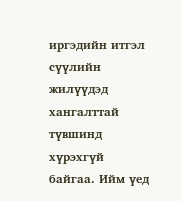иргэдийн итгэл сүүлийн жилүүдэд хангалттай түвшинд хүрэхгүй байгаа. Ийм үед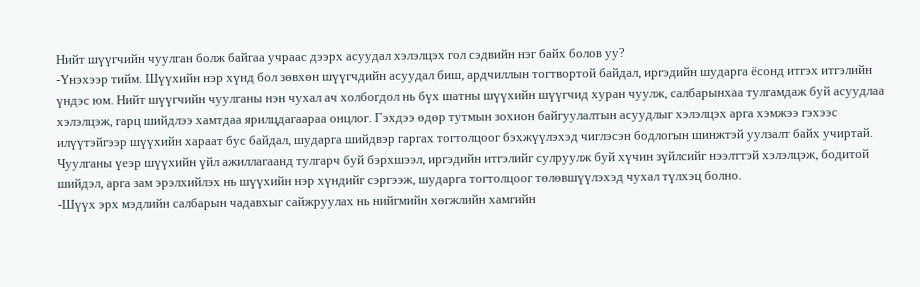Нийт шүүгчийн чуулган болж байгаа учраас дээрх асуудал хэлэлцэх гол сэдвийн нэг байх болов уу?
-Үнэхээр тийм. Шүүхийн нэр хүнд бол зөвхөн шүүгчдийн асуудал биш, ардчиллын тогтвортой байдал, иргэдийн шударга ёсонд итгэх итгэлийн үндэс юм. Нийт шүүгчийн чуулганы нэн чухал ач холбогдол нь бүх шатны шүүхийн шүүгчид хуран чуулж, салбарынхаа тулгамдаж буй асуудлаа хэлэлцэж, гарц шийдлээ хамтдаа ярилцдагаараа онцлог. Гэхдээ өдөр тутмын зохион байгуулалтын асуудлыг хэлэлцэх арга хэмжээ гэхээс илүүтэйгээр шүүхийн хараат бус байдал, шударга шийдвэр гаргах тогтолцоог бэхжүүлэхэд чиглэсэн бодлогын шинжтэй уулзалт байх учиртай. Чуулганы үеэр шүүхийн үйл ажиллагаанд тулгарч буй бэрхшээл, иргэдийн итгэлийг сулруулж буй хүчин зүйлсийг нээлттэй хэлэлцэж, бодитой шийдэл, арга зам эрэлхийлэх нь шүүхийн нэр хүндийг сэргээж, шударга тогтолцоог төлөвшүүлэхэд чухал түлхэц болно.
-Шүүх эрх мэдлийн салбарын чадавхыг сайжруулах нь нийгмийн хөгжлийн хамгийн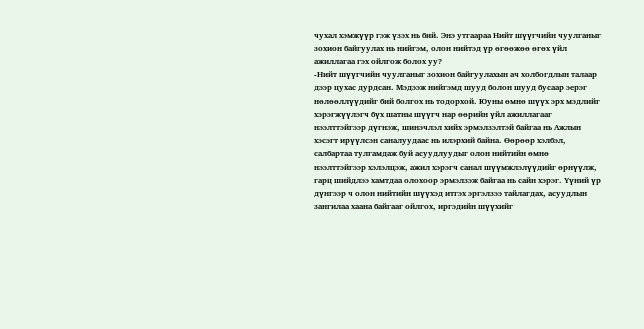чухал хэмжүүр гэж үзэх нь бий. Энэ утгаараа Нийт шүүгчийн чуулганыг зохион байгуулах нь нийгэм, олон нийтэд үр өгөөжөө өгөх үйл ажиллагаа гэх ойлгож болох уу?
-Нийт шүүгчийн чуулганыг зохион байгуулахын ач холбогдлын талаар дээр цухас дурдсан. Мэдээж нийгэмд шууд болон шууд бусаар эерэг нөлөөллүүдийг бий болгох нь тодорхой. Юуны өмнө шүүх эрх мэдлийг хэрэгжүүлэгч бүх шатны шүүгч нар өөрийн үйл ажиллагааг нээлттэйгээр дүгнэж, шинэчлэл хийх эрмэлзэлтэй байгаа нь Ажлын хэсэгт ирүүлсэн саналуудаас нь илэрхий байна. Өөрөөр хэлбэл, салбартаа тулгамдаж буй асуудлуудыг олон нийтийн өмнө нээлттэйгээр хэлэлцэж, ажил хэрэгч санал шүүмжлэлүүдийг өрнүүлж, гарц шийдлээ хамтдаа олохоор эрмэлзэж байгаа нь сайн хэрэг. Үүний үр дүнгээр ч олон нийтийн шүүхэд итгэх эргэлзээ тайлагдах, асуудлын зангилаа хаана байгааг ойлгох, иргэдийн шүүхийг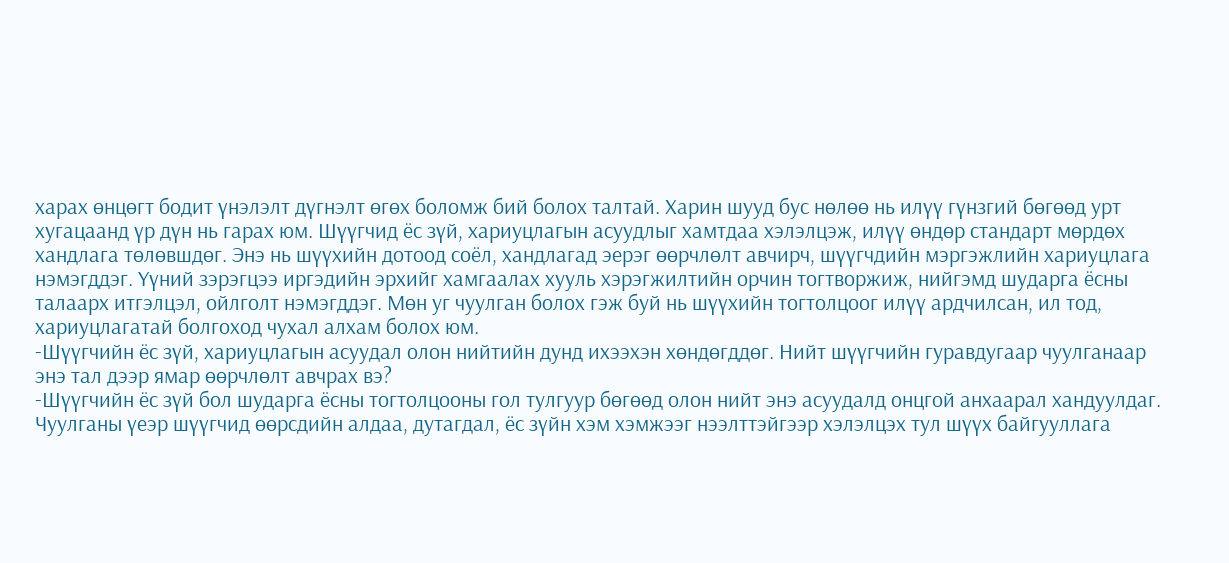харах өнцөгт бодит үнэлэлт дүгнэлт өгөх боломж бий болох талтай. Харин шууд бус нөлөө нь илүү гүнзгий бөгөөд урт хугацаанд үр дүн нь гарах юм. Шүүгчид ёс зүй, хариуцлагын асуудлыг хамтдаа хэлэлцэж, илүү өндөр стандарт мөрдөх хандлага төлөвшдөг. Энэ нь шүүхийн дотоод соёл, хандлагад эерэг өөрчлөлт авчирч, шүүгчдийн мэргэжлийн хариуцлага нэмэгддэг. Үүний зэрэгцээ иргэдийн эрхийг хамгаалах хууль хэрэгжилтийн орчин тогтворжиж, нийгэмд шударга ёсны талаарх итгэлцэл, ойлголт нэмэгддэг. Мөн уг чуулган болох гэж буй нь шүүхийн тогтолцоог илүү ардчилсан, ил тод, хариуцлагатай болгоход чухал алхам болох юм.
-Шүүгчийн ёс зүй, хариуцлагын асуудал олон нийтийн дунд ихээхэн хөндөгддөг. Нийт шүүгчийн гуравдугаар чуулганаар энэ тал дээр ямар өөрчлөлт авчрах вэ?
-Шүүгчийн ёс зүй бол шударга ёсны тогтолцооны гол тулгуур бөгөөд олон нийт энэ асуудалд онцгой анхаарал хандуулдаг. Чуулганы үеэр шүүгчид өөрсдийн алдаа, дутагдал, ёс зүйн хэм хэмжээг нээлттэйгээр хэлэлцэх тул шүүх байгууллага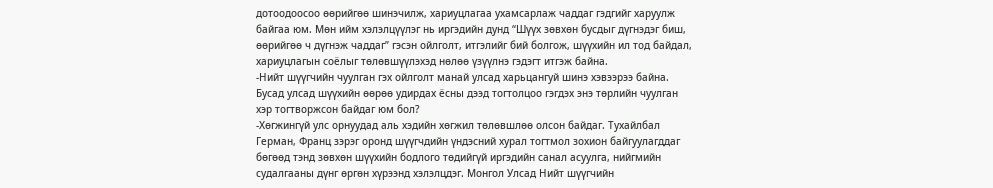дотоодоосоо өөрийгөө шинэчилж, хариуцлагаа ухамсарлаж чаддаг гэдгийг харуулж байгаа юм. Мөн ийм хэлэлцүүлэг нь иргэдийн дунд “Шүүх зөвхөн бусдыг дүгнэдэг биш, өөрийгөө ч дүгнэж чаддаг” гэсэн ойлголт, итгэлийг бий болгож, шүүхийн ил тод байдал, хариуцлагын соёлыг төлөвшүүлэхэд нөлөө үзүүлнэ гэдэгт итгэж байна.
-Нийт шүүгчийн чуулган гэх ойлголт манай улсад харьцангуй шинэ хэвээрээ байна. Бусад улсад шүүхийн өөрөө удирдах ёсны дээд тогтолцоо гэгдэх энэ төрлийн чуулган хэр тогтворжсон байдаг юм бол?
-Хөгжингүй улс орнуудад аль хэдийн хөгжил төлөвшлөө олсон байдаг. Тухайлбал Герман, Франц зэрэг оронд шүүгчдийн үндэсний хурал тогтмол зохион байгуулагддаг бөгөөд тэнд зөвхөн шүүхийн бодлого төдийгүй иргэдийн санал асуулга, нийгмийн судалгааны дүнг өргөн хүрээнд хэлэлцдэг. Монгол Улсад Нийт шүүгчийн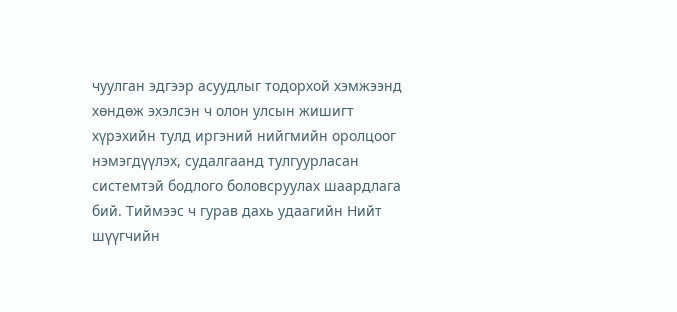чуулган эдгээр асуудлыг тодорхой хэмжээнд хөндөж эхэлсэн ч олон улсын жишигт хүрэхийн тулд иргэний нийгмийн оролцоог нэмэгдүүлэх, судалгаанд тулгуурласан системтэй бодлого боловсруулах шаардлага бий. Тиймээс ч гурав дахь удаагийн Нийт шүүгчийн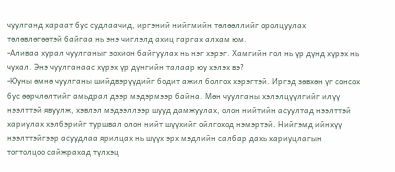чуулганд хараат бус судлаачид, иргэний нийгмийн төлөөллийг оролцуулах төлөвлөгөөтэй байгаа нь энэ чиглэлд ахиц гаргах алхам юм.
-Аливаа хурал чуулганыг зохион байгуулах нь нэг хэрэг. Хамгийн гол нь үр дүнд хүрэх нь чухал. Энэ чуулганаас хүрэх үр дүнгийн талаар юу хэлэх вэ?
-Юуны өмнө чуулганы шийдвэрүүдийг бодит ажил болгох хэрэгтэй. Иргэд зөвхөн үг сонсох бус өөрчлөлтийг амьдрал дээр мэдэрмээр байна. Мөн чуулганы хэлэлцүүлгийг илүү нээлттэй явуулж, хэвлэл мэдээллээр шууд дамжуулах, олон нийтийн асуултад нээлттэй хариулах хэлбэрийг туршвал олон нийт шүүхийг ойлгоход нэмэртэй. Нийгэмд ийнхүү нээлттэйгээр асуудлаа ярилцах нь шүүх эрх мэдлийн салбар дахь хариуцлагын тогтолцоо сайжрахад түлхэц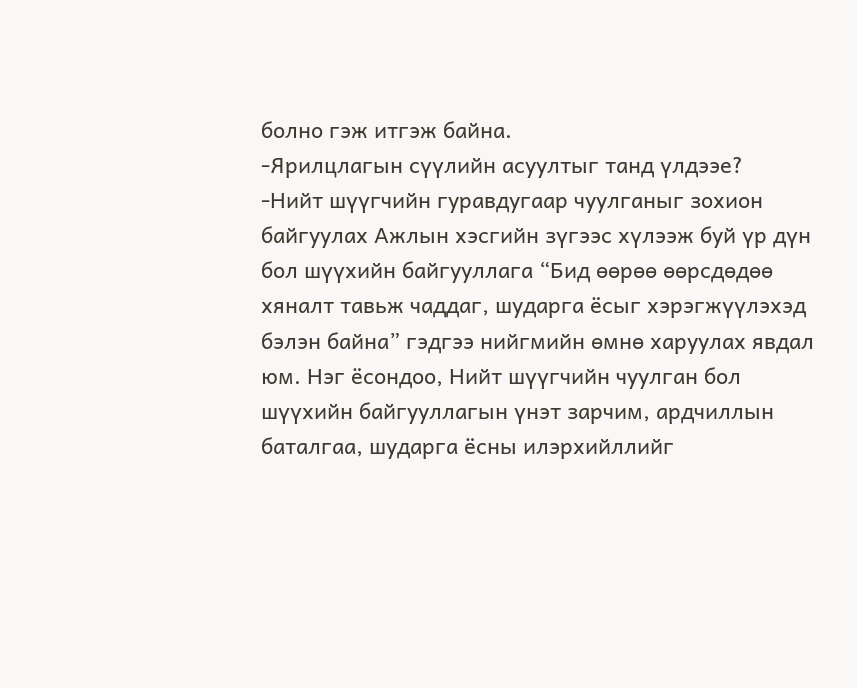болно гэж итгэж байна.
-Ярилцлагын сүүлийн асуултыг танд үлдээе?
-Нийт шүүгчийн гуравдугаар чуулганыг зохион байгуулах Ажлын хэсгийн зүгээс хүлээж буй үр дүн бол шүүхийн байгууллага “Бид өөрөө өөрсдөдөө хяналт тавьж чаддаг, шударга ёсыг хэрэгжүүлэхэд бэлэн байна” гэдгээ нийгмийн өмнө харуулах явдал юм. Нэг ёсондоо, Нийт шүүгчийн чуулган бол шүүхийн байгууллагын үнэт зарчим, ардчиллын баталгаа, шударга ёсны илэрхийллийг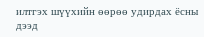илтгэх шүүхийн өөрөө удирдах ёсны дээд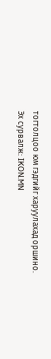тогтолцоо юм гэдгийг харуулахад оршино.
Эх сурвалж: IKON.MN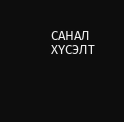САНАЛ ХҮСЭЛТ